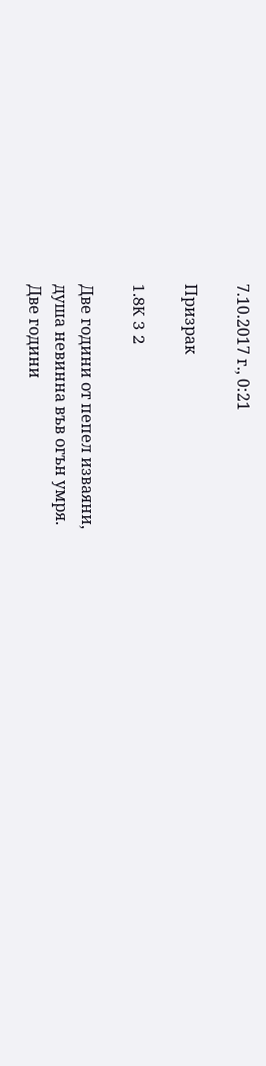7.10.2017 г., 0:21

Призрак

1.8K 3 2

Две години от пепел изваяни,
душа невинна във огън умря.
Две години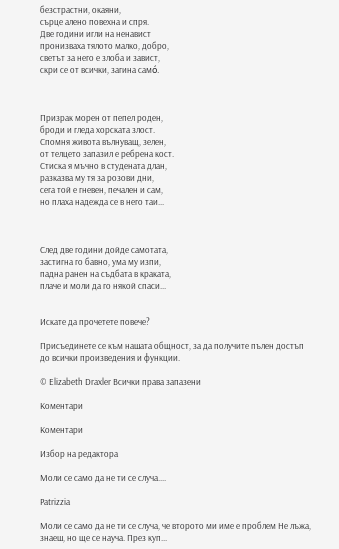безстрастни, окаяни,
сърце алено повехна и спря.
Две години игли на ненавист
пронизваха тялото малко, добро,
светът за него е злоба и завист,
скри се от всички, загина самó.



Призрак морен от пепел роден,
броди и гледа хорската злост.
Спомня живота вълнуващ, зелен,
от телцето запазил е ребрена кост.
Стиска я мъчно в студената длан,
разказва му тя за розови дни,
сега той е гневен, печален и сам,
но плаха надежда се в него таи...



След две години дойде самотата,
застигна го бавно, ума му изпи,
падна ранен на съдбата в краката,
плаче и моли да го някой спаси...


Искате да прочетете повече?

Присъединете се към нашата общност, за да получите пълен достъп до всички произведения и функции.

© Elizabeth Draxler Всички права запазени

Коментари

Коментари

Избор на редактора

Моли се само да не ти се случа....

Patrizzia

Моли се само да не ти се случа, че второто ми име е проблем Не лъжа, знаеш, но ще се науча. През куп...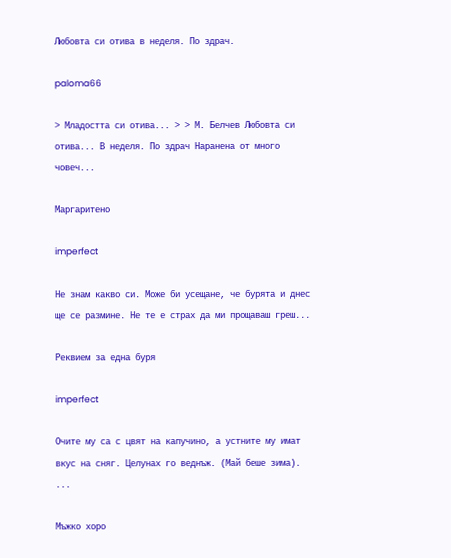Любовта си отива в неделя. По здрач.

paloma66

> Младостта си отива... > > М. Белчев Любовта си отива... В неделя. По здрач Наранена от много човеч...

Маргаритено

imperfect

Не знам какво си. Може би усещане, че бурята и днес ще се размине. Не те е страх да ми прощаваш греш...

Реквием за една буря

imperfect

Очите му са с цвят на капучино, а устните му имат вкус на сняг. Целунах го веднъж. (Май беше зима). ...

Мъжко хоро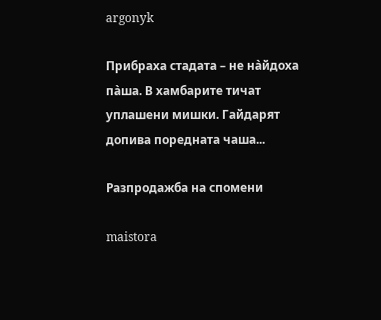argonyk

Прибраха стадата – не нàйдоха пàша. В хамбарите тичат уплашени мишки. Гайдарят допива поредната чаша...

Разпродажба на спомени

maistora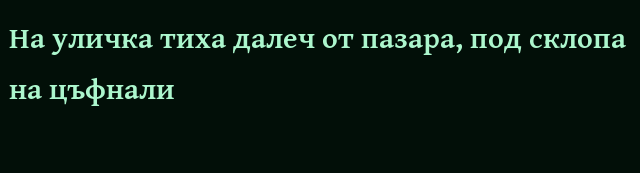На уличка тиха далеч от пазара, под склопа на цъфнали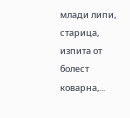млади липи, старица, изпита от болест коварна,...